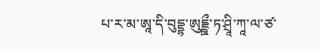པ་ར་མ་ཨཱ་དི་བུདྡྷ་ཨུདྡྛྀ་ཏ་ཤྲཱི་ཀཱ་ལ་ཙ་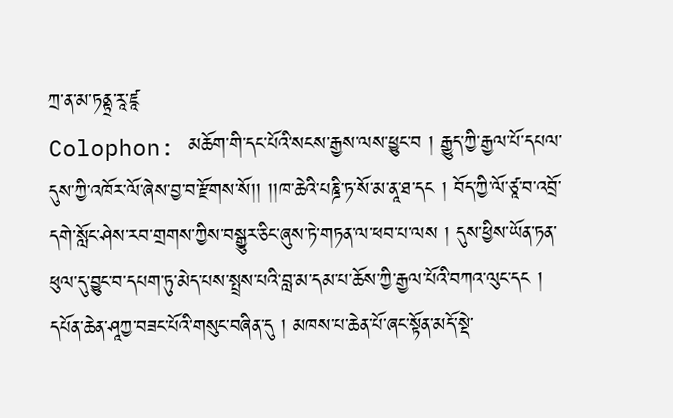ཀྲ་ན་མ་ཏནྟྲ་རཱ་ཛཱ
Colophon: མཆོག་གི་དང་པོའི་སངས་རྒྱས་ལས་ཕྱུང་བ ། རྒྱུད་ཀྱི་རྒྱལ་པོ་དཔལ་དུས་ཀྱི་འཁོར་ལོ་ཞེས་བྱ་བ་རྫོགས་སོ།། །།ཁ་ཆེའི་པཎྜི་ཏ་སོ་མ་ནཱ་ཐ་དང ། བོད་ཀྱི་ལོ་ཙཱ་བ་འབྲོ་དགེ་སློང་ཤེས་རབ་གྲགས་ཀྱིས་བསྒྱུར་ཅིང་ཞུས་ཏེ་གཏན་ལ་ཕབ་པ་ལས ། དུས་ཕྱིས་ཡོན་ཏན་ཕུལ་དུ་བྱུང་བ་དཔག་ཏུ་མེད་པས་སྤྲས་པའི་བླ་མ་དམ་པ་ཆོས་ཀྱི་རྒྱལ་པོའི་བཀའ་ལུང་དང ། དཔོན་ཆེན་ཤཱཀྱ་བཟང་པོའི་གསུང་བཞིན་དུ ། མཁས་པ་ཆེན་པོ་ཞང་སྟོན་མདོ་སྡེ་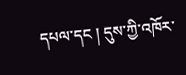དཔལ་དང ། དུས་ཀྱི་འཁོར་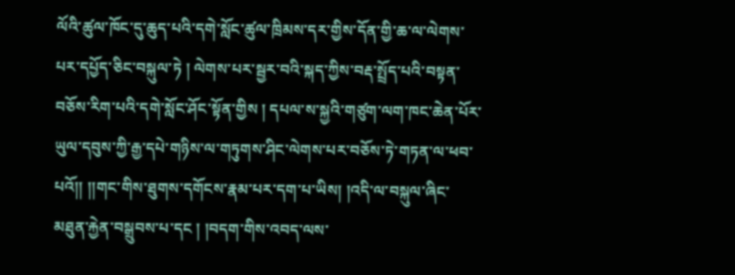ལོའི་ཚུལ་ཁོང་དུ་ཆུད་པའི་དགེ་སློང་ཚུལ་ཁྲིམས་དར་གྱིས་དོན་གྱི་ཆ་ལ་ལེགས་པར་དཔྱོད་ཅིང་བསྐུལ་ཏེ ། ལེགས་པར་སྦྱར་བའི་སྐད་ཀྱིས་བརྡ་སྤྲོད་པའི་བསྟན་བཅོས་རིག་པའི་དགེ་སློང་ཤོང་སྟོན་གྱིས ། དཔལ་ས་སྐྱའི་གཙུག་ལག་ཁང་ཆེན་པོར་ཡུལ་དབུས་ཀྱི་རྒྱ་དཔེ་གཉིས་ལ་གཏུགས་ཤིང་ལེགས་པར་བཅོས་ཏེ་གཏན་ལ་ཕབ་པའོ།། །།གང་གིས་ཐུགས་དགོངས་རྣམ་པར་དག་པ་ཡིས། །འདི་ལ་བསྐུལ་ཞིང་མཐུན་རྐྱེན་བསྒྲུབས་པ་དང ། །བདག་གིས་འབད་ལས་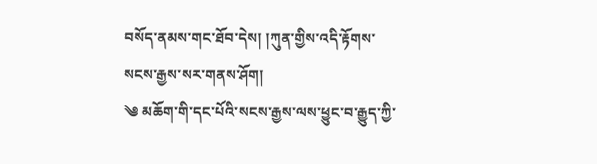བསོད་ནམས་གང་ཐོབ་དེས། །ཀུན་གྱིས་འདི་རྟོགས་སངས་རྒྱས་སར་གནས་ཤོག།
༄ མཆོག་གི་དང་པོའི་སངས་རྒྱས་ལས་ཕྱུང་བ་རྒྱུད་ཀྱི་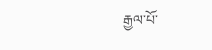རྒྱལ་པོ་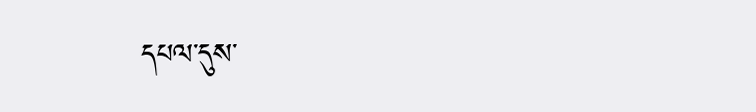དཔལ་དུས་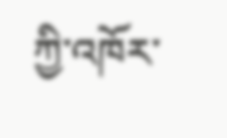ཀྱི་འཁོར་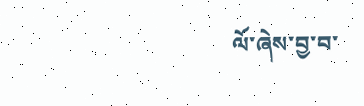ལོ་ཞེས་བྱ་བ་